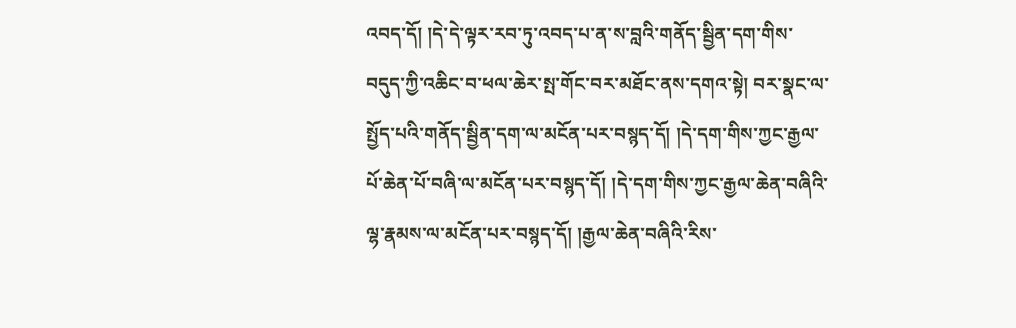འབད་དོ། །དེ་དེ་ལྟར་རབ་ཏུ་འབད་པ་ན་ས་བླའི་གནོད་སྦྱིན་དག་གིས་བདུད་ཀྱི་འཆིང་བ་ཕལ་ཆེར་སྤ་གོང་བར་མཐོང་ནས་དགའ་སྟེ། བར་སྣང་ལ་སྤྱོད་པའི་གནོད་སྦྱིན་དག་ལ་མངོན་པར་བསྙད་དོ། །དེ་དག་གིས་ཀྱང་རྒྱལ་པོ་ཆེན་པོ་བཞི་ལ་མངོན་པར་བསྙད་དོ། །དེ་དག་གིས་ཀྱང་རྒྱལ་ཆེན་བཞིའི་ལྷ་རྣམས་ལ་མངོན་པར་བསྙད་དོ། །རྒྱལ་ཆེན་བཞིའི་རིས་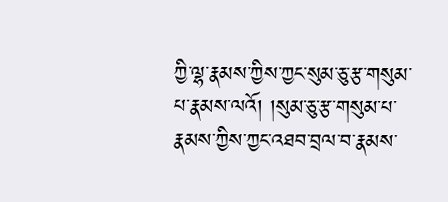ཀྱི་ལྷ་རྣམས་ཀྱིས་ཀྱང་སུམ་ཅུ་རྩ་གསུམ་པ་རྣམས་ལའོ། །སུམ་ཅུ་རྩ་གསུམ་པ་རྣམས་ཀྱིས་ཀྱང་འཐབ་བྲལ་བ་རྣམས་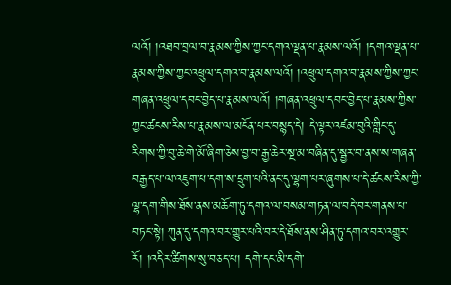ལའོ། །འཐབ་བྲལ་བ་རྣམས་ཀྱིས་ཀྱང་དགའ་ལྡན་པ་རྣམས་ལའོ། །དགའ་ལྡན་པ་རྣམས་ཀྱིས་ཀྱང་འཕྲུལ་དགའ་བ་རྣམས་ལའོ། །འཕྲུལ་དགའ་བ་རྣམས་ཀྱིས་ཀྱང་གཞན་འཕྲུལ་དབང་བྱེད་པ་རྣམས་ལའོ། །གཞན་འཕྲུལ་དབང་བྱེད་པ་རྣམས་ཀྱིས་ཀྱང་ཚངས་རིས་པ་རྣམས་ལ་མངོན་པར་བསྙད་དེ། དེ་ལྟར་འཛམ་བུའི་གླིང་དུ་རིགས་ཀྱི་བུ་ཆེ་གེ་མོ་ཞིག་ཅེས་བྱ་བ་རྒྱ་ཆེར་སྔ་མ་བཞིན་དུ་སྦྱར་བ་ནས་ས་གཞན་བརྒྱད་པ་ལ་འཇུག་པ་དག་ས་དྲུག་པའི་ནང་དུ་ལྷག་པར་ཞུགས་པ་དེ་ཚངས་རིས་ཀྱི་ལྷ་དག་གིས་ཐོས་ནས་མཆོག་ཏུ་དགའ་ལ་བསམ་གཏན་ལ་བདེ་བར་གནས་པ་བཏང་སྟེ། ཀུན་དུ་དགའ་བར་གྱུར་པའི་བར་དེ་ཐོས་ནས་ཤིན་ཏུ་དགའ་བར་འགྱུར་རོ། །འདིར་ཚིགས་སུ་བཅད་པ། དགེ་དང་མི་དགེ་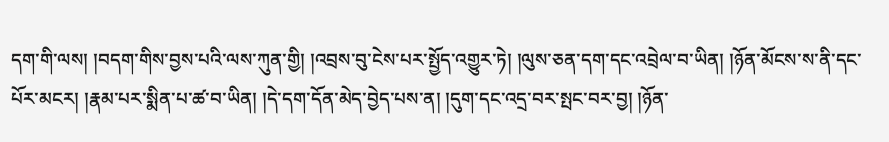དག་གི་ལས། །བདག་གིས་བྱས་པའི་ལས་ཀུན་གྱི། །འབྲས་བུ་ངེས་པར་སྤྱོད་འགྱུར་ཏེ། །ལུས་ཅན་དག་དང་འབྲེལ་བ་ཡིན། །ཉོན་མོངས་ས་ནི་དང་པོར་མངར། །རྣམ་པར་སྨིན་པ་ཚ་བ་ཡིན། །དེ་དག་དོན་མེད་བྱེད་པས་ན། །དུག་དང་འདྲ་བར་སྤང་བར་བྱ། །ཉོན་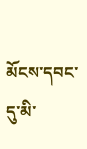མོངས་དབང་དུ་མི་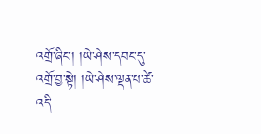འགྲོ་ཞིང་། །ཡེ་ཤེས་དབང་དུ་འགྲོ་བྱ་སྟེ། །ཡེ་ཤེས་ལྡན་པ་ཚེ་འདི་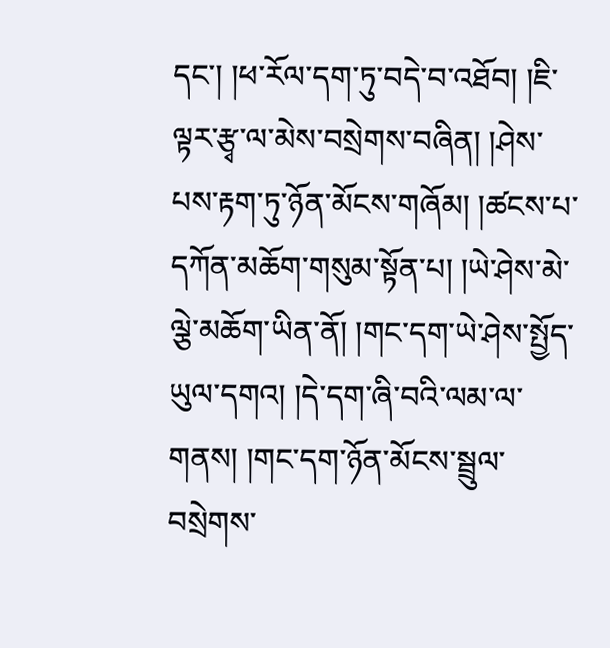དང་། །ཕ་རོལ་དག་ཏུ་བདེ་བ་འཐོབ། །ཇི་ལྟར་རྩྭ་ལ་མེས་བསྲེགས་བཞིན། །ཤེས་པས་རྟག་ཏུ་ཉོན་མོངས་གཞོམ། །ཚངས་པ་དཀོན་མཆོག་གསུམ་སྟོན་པ། །ཡེ་ཤེས་མེ་ལྕེ་མཆོག་ཡིན་ནོ། །གང་དག་ཡེ་ཤེས་སྤྱོད་ཡུལ་དགའ། །དེ་དག་ཞི་བའི་ལམ་ལ་གནས། །གང་དག་ཉོན་མོངས་སྦྲུལ་བསྲེགས་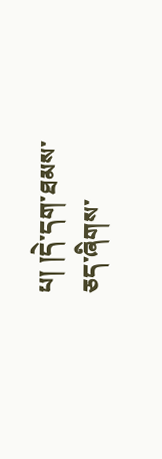པ། །དེ་དག་ཐམས་ཅད་ཞིགས་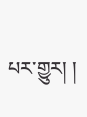པར་གྱུར། །